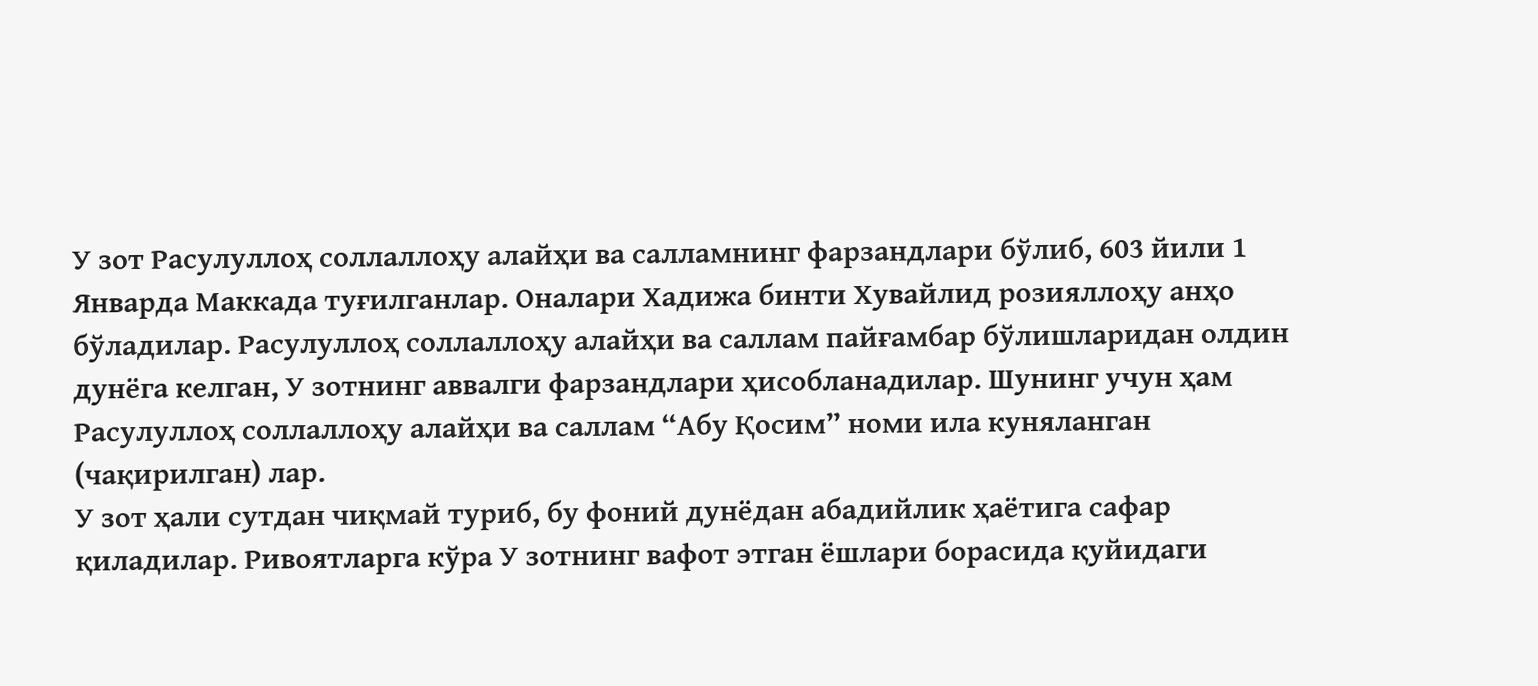У зот Расулуллоҳ соллаллоҳу алайҳи ва салламнинг фарзандлари бўлиб, 603 йили 1 Январда Маккада туғилганлар. Оналари Хадижа бинти Хувайлид розияллоҳу анҳо бўладилар. Расулуллоҳ соллаллоҳу алайҳи ва саллам пайғамбар бўлишларидан олдин дунёга келган, У зотнинг аввалги фарзандлари ҳисобланадилар. Шунинг учун ҳам Расулуллоҳ соллаллоҳу алайҳи ва саллам “Абу Қосим” номи ила куняланган (чақирилган) лар.
У зот ҳали сутдан чиқмай туриб, бу фоний дунёдан абадийлик ҳаётига сафар қиладилар. Ривоятларга кўра У зотнинг вафот этган ёшлари борасида қуйидаги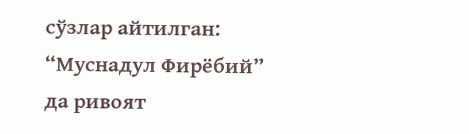сўзлар айтилган:
“Муснадул Фирёбий” да ривоят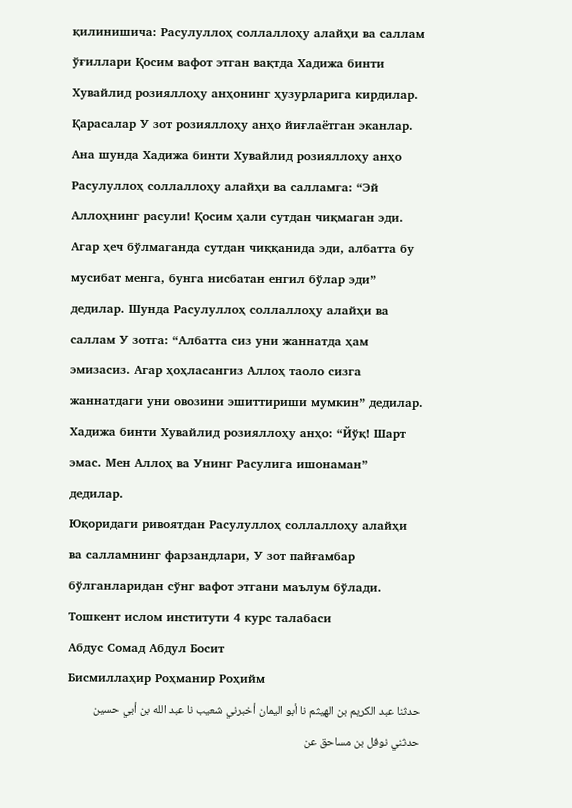қилинишича: Расулуллоҳ соллаллоҳу алайҳи ва саллам ўғиллари Қосим вафот этган вақтда Хадижа бинти Хувайлид розияллоҳу анҳонинг ҳузурларига кирдилар. Қарасалар У зот розияллоҳу анҳо йиғлаётган эканлар. Ана шунда Хадижа бинти Хувайлид розияллоҳу анҳо Расулуллоҳ соллаллоҳу алайҳи ва салламга: “Эй Аллоҳнинг расули! Қосим ҳали сутдан чиқмаган эди. Агар ҳеч бўлмаганда сутдан чиққанида эди, албатта бу мусибат менга, бунга нисбатан енгил бўлар эди” дедилар. Шунда Расулуллоҳ соллаллоҳу алайҳи ва саллам У зотга: “Албатта сиз уни жаннатда ҳам эмизасиз. Агар ҳоҳласангиз Аллоҳ таоло сизга жаннатдаги уни овозини эшиттириши мумкин” дедилар. Хадижа бинти Хувайлид розияллоҳу анҳо: “Йўқ! Шарт эмас. Мен Аллоҳ ва Унинг Расулига ишонаман” дедилар.
Юқоридаги ривоятдан Расулуллоҳ соллаллоҳу алайҳи ва салламнинг фарзандлари, У зот пайғамбар бўлганларидан сўнг вафот этгани маълум бўлади.
Тошкент ислом институти 4 курс талабаси
Абдус Сомад Абдул Босит
Бисмиллаҳир Роҳманир Роҳийм
حدثنا عبد الكريم بن الهيثم نا أبو اليمان أخبرني شعيب نا عبد الله بن أبي حسين حدثني نوفل بن مساحق عن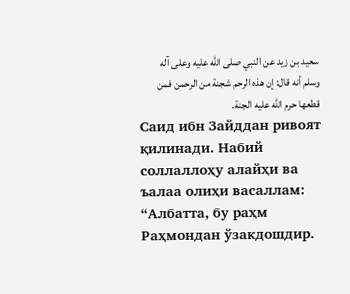سعيد بن زيد عن النبي صلى الله عليه وعلى آله وسلم أنه قال: إن هذه الرحم شجنة من الرحمن فمن قطعها حرم الله عليه الجنة.
Саид ибн Зайддан ривоят қилинади. Набий соллаллоҳу алайҳи ва ъалаа олиҳи васаллам: “Албатта, бу раҳм Раҳмондан ўзакдошдир.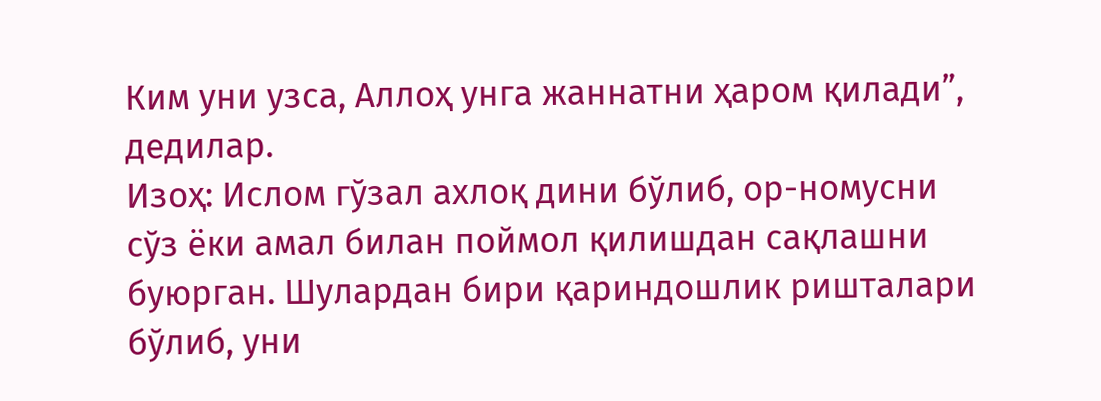Ким уни узса, Аллоҳ унга жаннатни ҳаром қилади”, дедилар.
Изоҳ: Ислом гўзал ахлоқ дини бўлиб, ор-номусни сўз ёки амал билан поймол қилишдан сақлашни буюрган. Шулардан бири қариндошлик ришталари бўлиб, уни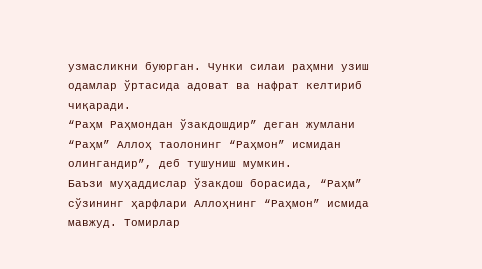узмасликни буюрган. Чунки силаи раҳмни узиш одамлар ўртасида адоват ва нафрат келтириб чиқаради.
“Раҳм Раҳмондан ўзакдошдир” деган жумлани “Раҳм” Аллоҳ таолонинг “Раҳмон” исмидан олингандир”, деб тушуниш мумкин.
Баъзи муҳаддислар ўзакдош борасида, “Раҳм” сўзининг ҳарфлари Аллоҳнинг “Раҳмон” исмида мавжуд. Томирлар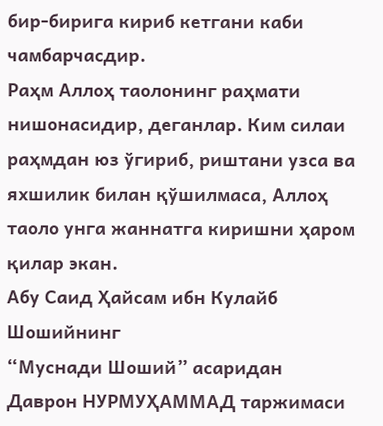бир-бирига кириб кетгани каби чамбарчасдир.
Раҳм Аллоҳ таолонинг раҳмати нишонасидир, деганлар. Ким силаи раҳмдан юз ўгириб, риштани узса ва яхшилик билан қўшилмаса, Аллоҳ таоло унга жаннатга киришни ҳаром қилар экан.
Абу Саид Ҳайсам ибн Кулайб Шошийнинг
“Муснади Шоший” асаридан
Даврон НУРМУҲАММАД таржимаси